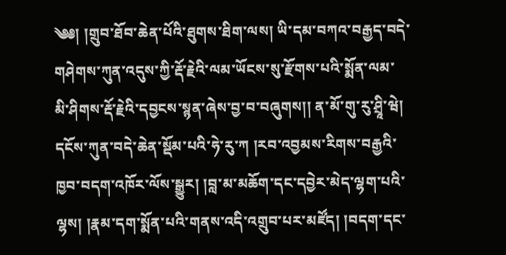༄༅། །གྲུབ་ཐོབ་ཆེན་པོའི་ཐུགས་ཐིག་ལས། ཡི་དམ་བཀའ་བརྒྱད་བདེ་གཤེགས་ཀུན་འདུས་ཀྱི་རྡོ་རྗེའི་ལམ་ཡོངས་སུ་རྫོགས་པའི་སྨོན་ལམ་མི་ཤིགས་རྡོ་རྗེའི་དབྱངས་སྙན་ཞེས་བྱ་བ་བཞུགས།། ན་མོ་གུ་རུ་ཤྲཱི་ཝེ། དངོས་ཀུན་བདེ་ཆེན་སྡོམ་པའི་ཧེ་རུ་ཀ །རབ་འབྱམས་རིགས་བརྒྱའི་ཁྱབ་བདག་འཁོར་ལོས་སྒྱུར། །བླ་མ་མཆོག་དང་དབྱེར་མེད་ལྷག་པའི་ལྷས། །རྣམ་དག་སྨོན་པའི་གནས་འདི་འགྲུབ་པར་མཛོད། །བདག་དང་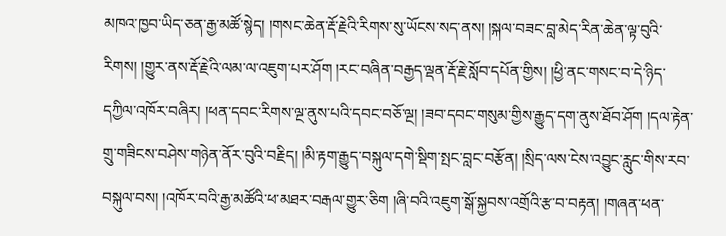མཁའ་ཁྱབ་ཡིད་ཅན་རྒྱ་མཚོ་སྙེད། །གསང་ཆེན་རྡོ་རྗེའི་རིགས་སུ་ཡོངས་སད་ནས། །སྐལ་བཟང་བླ་མེད་རིན་ཆེན་ལྟ་བུའི་རིགས། །གྱུར་ནས་རྡོ་རྗེའི་ལམ་ལ་འཇུག་པར་ཤོག །རང་བཞིན་བརྒྱད་ལྡན་རྡོ་རྗེ་སློབ་དཔོན་གྱིས། །ཕྱི་ནང་གསང་བ་དེ་ཉིད་དཀྱིལ་འཁོར་བཞིར། །ཕན་དབང་རིགས་ལྔ་ནུས་པའི་དབང་བཅོ་ལྔ། །ཟབ་དབང་གསུམ་གྱིས་རྒྱུད་དག་ནུས་ཐོབ་ཤོག །དལ་རྟེན་གྲུ་གཟིངས་བཤེས་གཉེན་ནོར་བུའི་བརྗིད། །མི་རྟག་རྒྱུད་བསྐུལ་དགེ་སྡིག་སྤང་བླང་བརྩོན། །སྲིད་ལས་ངེས་འབྱུང་རླུང་གིས་རབ་བསྐུལ་བས། །འཁོར་བའི་རྒྱ་མཚོའི་ཕ་མཐར་བརྒལ་གྱུར་ཅིག །ཞི་བའི་འཇུག་སྒོ་སྐྱབས་འགྲོའི་རྩ་བ་བརྟན། །གཞན་ཕན་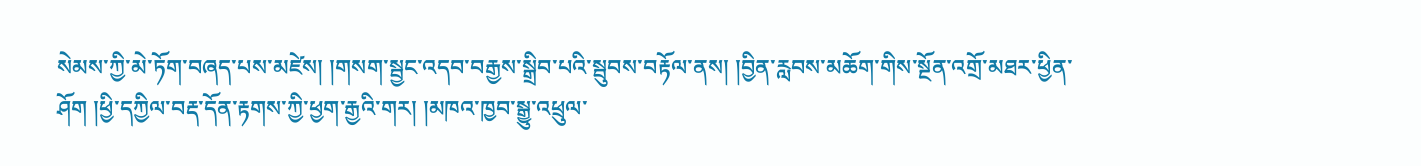སེམས་ཀྱི་མེ་ཏོག་བཞད་པས་མཛེས། །གསག་སྦྱང་འདབ་བརྒྱས་སྒྲིབ་པའི་སྦུབས་བརྟོལ་ནས། །བྱིན་རླབས་མཆོག་གིས་སྔོན་འགྲོ་མཐར་ཕྱིན་ཤོག །ཕྱི་དཀྱིལ་བརྡ་དོན་རྟགས་ཀྱི་ཕྱག་རྒྱའི་གར། །མཁའ་ཁྱབ་སྒྱུ་འཕྲུལ་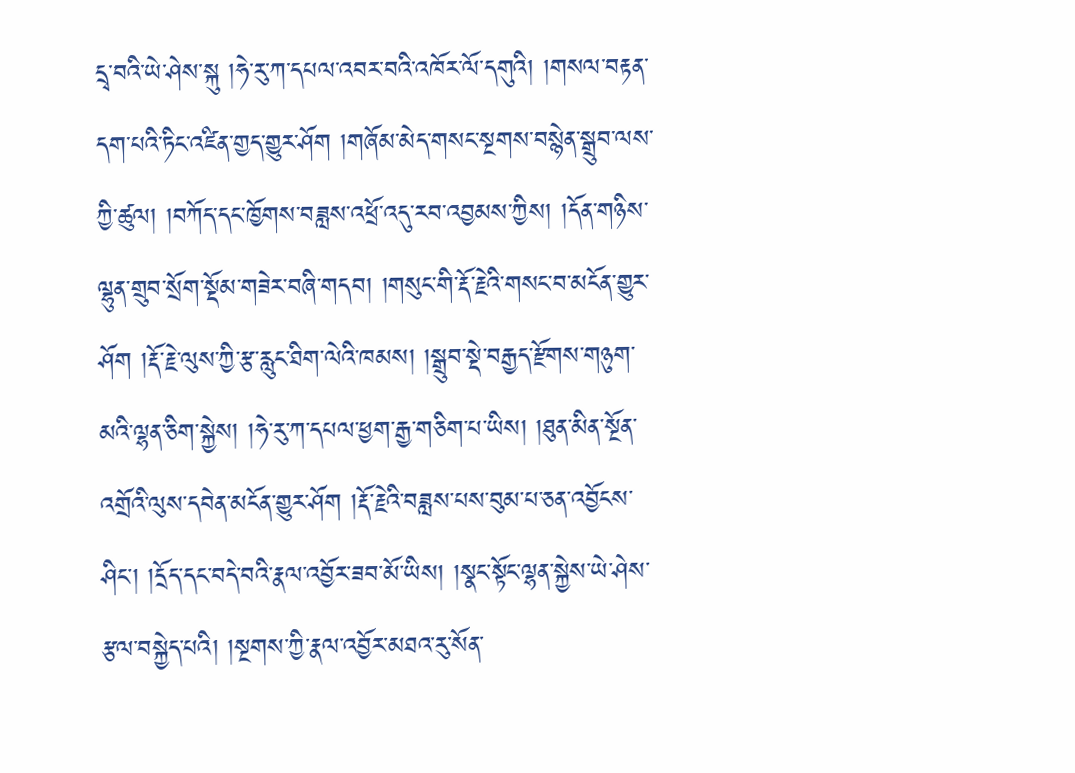དྲྭ་བའི་ཡེ་ཤེས་སྐུ །ཧེ་རུ་ཀ་དཔལ་འབར་བའི་འཁོར་ལོ་དགུའི། །གསལ་བརྟན་དག་པའི་ཏིང་འཛིན་གྱད་གྱུར་ཤོག །གཞོམ་མེད་གསང་སྔགས་བསྙེན་སྒྲུབ་ལས་ཀྱི་ཚུལ། །བཀོད་དང་ཁྱོགས་བཟླས་འཕྲོ་འདུ་རབ་འབྱམས་ཀྱིས། །དོན་གཉིས་ལྷུན་གྲུབ་སྲོག་སྡོམ་གཟེར་བཞི་གདབ། །གསུང་གི་རྡོ་རྗེའི་གསང་བ་མངོན་གྱུར་ཤོག །རྡོ་རྗེ་ལུས་ཀྱི་རྩ་རླུང་ཐིག་ལེའི་ཁམས། །སྒྲུབ་སྡེ་བརྒྱད་རྫོགས་གཉུག་མའི་ལྷན་ཅིག་སྐྱེས། །ཧེ་རུ་ཀ་དཔལ་ཕྱག་རྒྱ་གཅིག་པ་ཡིས། །ཐུན་མིན་སྔོན་འགྲོའི་ལུས་དབེན་མངོན་གྱུར་ཤོག །རྡོ་རྗེའི་བཟླས་པས་བུམ་པ་ཅན་འབྱོངས་ཤིང་། །དྲོད་དང་བདེ་བའི་རྣལ་འབྱོར་ཟབ་མོ་ཡིས། །སྣང་སྟོང་ལྷན་སྐྱེས་ཡེ་ཤེས་རྩལ་བསྐྱེད་པའི། །སྔགས་ཀྱི་རྣལ་འབྱོར་མཐའ་རུ་སོན་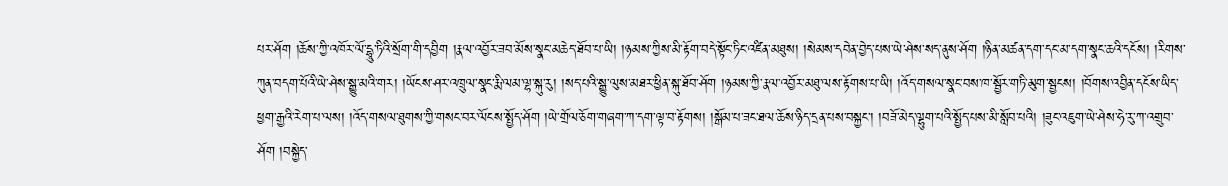པར་ཤོག །ཆོས་ཀྱི་འཁོར་ལོ་དྷཱུ་ཏིའི་སྲོག་གི་དབྱིག །རྣལ་འབྱོར་ཟབ་མོས་སྣང་མཆེད་ཐོབ་པ་ཡི། །ཉམས་ཀྱིས་མི་རྟོག་བདེ་སྟོང་ཏིང་འཛིན་མཐུས། །སེམས་དབེན་བྱེད་པས་ཡེ་ཤེས་སད་ནུས་ཤོག །ཉིན་མཚན་དག་དང་མ་དག་སྣང་ཆའི་དངོས། །རིགས་ཀུན་བདག་པོའི་ཡེ་ཤེས་སྒྱུ་མའི་གར། །ཡོངས་ཤར་འཁྲུལ་སྣང་རྨི་ལམ་ལྷ་སྐུ་རུ། །སད་པའི་སྒྱུ་ལུས་མཐར་ཕྱིན་སྐུ་ཐོབ་ཤོག །ཉམས་ཀྱི་རྣལ་འབྱོར་མཐུ་ལས་རྟོགས་པ་ཡི། །འོད་གསལ་སྣང་བས་ཁ་སྦྱོར་གཏི་མུག་སྦྱངས། །བོགས་འབྱིན་དངོས་ཡིད་ཕྱག་རྒྱའི་རེག་པ་ལས། །འོད་གསལ་ཐུགས་ཀྱི་གསང་བར་ལོངས་སྤྱོད་ཤོག །ཡེ་གྲོལ་ཅོག་གཞག་ཀ་དག་ལྟ་བ་རྟོགས། །སྒོམ་པ་ཟང་ཐལ་ཆོས་ཉིད་དྲན་པས་བསྐྱང་། །བཟོ་མེད་ལྷུག་པའི་སྤྱོད་པས་མི་སློབ་པའི། །ཟུང་འཇུག་ཡེ་ཤེས་ཧེ་རུ་ཀ་འགྲུབ་ཤོག །བསྐྱེད་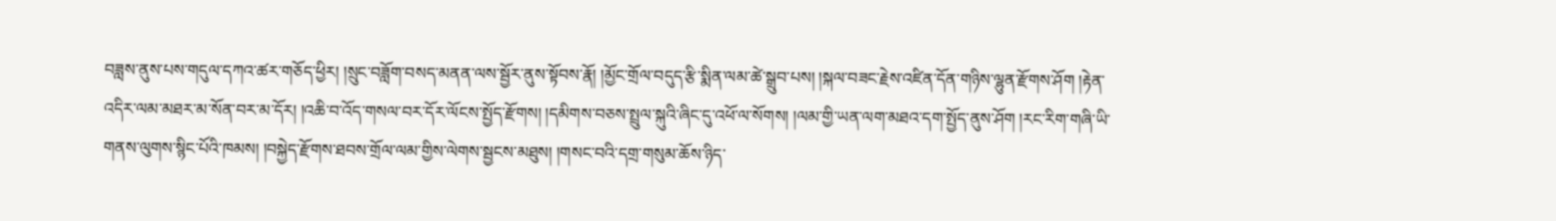བཟླས་ནུས་པས་གདུལ་དཀའ་ཚར་གཅོད་ཕྱིར། །སྲུང་བཟློག་བསད་མནན་ལས་སྦྱོར་ནུས་སྟོབས་རྣོ། །མྱོང་གྲོལ་བདུད་རྩི་སྨིན་ལམ་ཚེ་སྒྲུབ་པས། །སྐལ་བཟང་རྗེས་འཛིན་དོན་གཉིས་ལྷུན་རྫོགས་ཤོག །རྟེན་འདིར་ལམ་མཐར་མ་སོན་བར་མ་དོར། །འཆི་བ་འོད་གསལ་བར་དོར་ལོངས་སྤྱོད་རྫོགས། །དམིགས་བཅས་སྤྲུལ་སྐུའི་ཞིང་དུ་འཕོ་ལ་སོགས། །ལམ་གྱི་ཡན་ལག་མཐའ་དག་སྤྱོད་ནུས་ཤོག །རང་རིག་གཞི་ཡི་གནས་ལུགས་སྙིང་པོའི་ཁམས། །བསྐྱེད་རྫོགས་ཐབས་གྲོལ་ལམ་གྱིས་ལེགས་སྦྱངས་མཐུས། །གསང་བའི་དགྲ་གསུམ་ཆོས་ཉིད་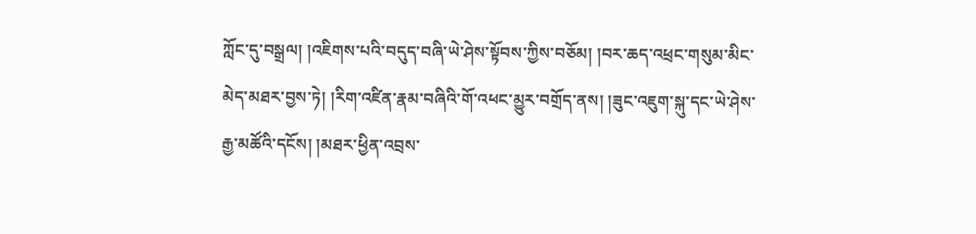ཀློང་དུ་བསྒྲལ། །འཇིགས་པའི་བདུད་བཞི་ཡེ་ཤེས་སྟོབས་ཀྱིས་བཅོམ། །བར་ཆད་འཕྲང་གསུམ་མིང་མེད་མཐར་བྱས་ཏེ། །རིག་འཛིན་རྣམ་བཞིའི་གོ་འཕང་མྱུར་བགྲོད་ནས། །ཟུང་འཇུག་སྐུ་དང་ཡེ་ཤེས་རྒྱ་མཚོའི་དངོས། །མཐར་ཕྱིན་འབྲས་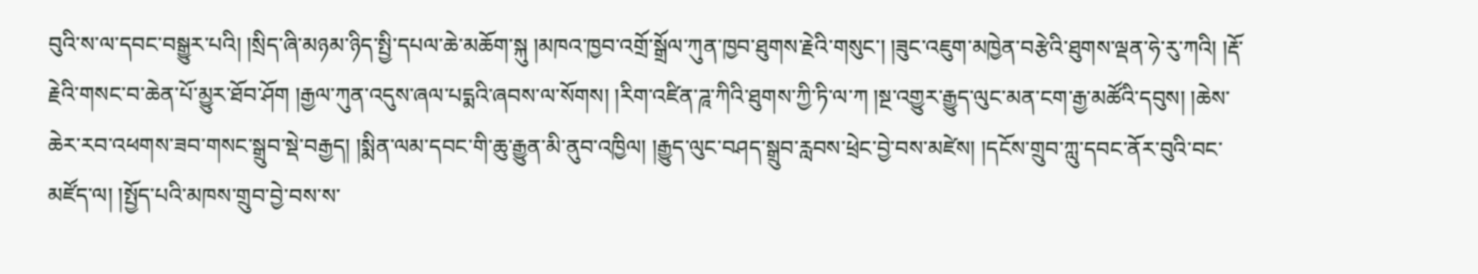བུའི་ས་ལ་དབང་བསྒྱུར་པའི། །སྲིད་ཞི་མཉམ་ཉིད་སྤྱི་དཔལ་ཆེ་མཆོག་སྐུ །མཁའ་ཁྱབ་འགྲོ་སྒྲོལ་ཀུན་ཁྱབ་ཐུགས་རྗེའི་གསུང་། །ཟུང་འཇུག་མཁྱེན་བརྩེའི་ཐུགས་ལྡན་ཧེ་རུ་ཀའི། །རྡོ་རྗེའི་གསང་བ་ཆེན་པོ་མྱུར་ཐོབ་ཤོག །རྒྱལ་ཀུན་འདུས་ཞལ་པདྨའི་ཞབས་ལ་སོགས། །རིག་འཛིན་ཌཱ་ཀིའི་ཐུགས་ཀྱི་ཏི་ལ་ཀ །སྔ་འགྱུར་རྒྱུད་ལུང་མན་ངག་རྒྱ་མཚོའི་དབུས། །ཆེས་ཆེར་རབ་འཕགས་ཟབ་གསང་སྒྲུབ་སྡེ་བརྒྱད། །སྨིན་ལམ་དབང་གི་ཆུ་རྒྱུན་མི་ནུབ་འཁྱིལ། །རྒྱུད་ལུང་བཤད་སྒྲུབ་རླབས་ཕྲེང་བྱེ་བས་མཛེས། །དངོས་གྲུབ་ཀླུ་དབང་ནོར་བུའི་བང་མཛོད་ལ། །སྤྱོད་པའི་མཁས་གྲུབ་བྱེ་བས་ས་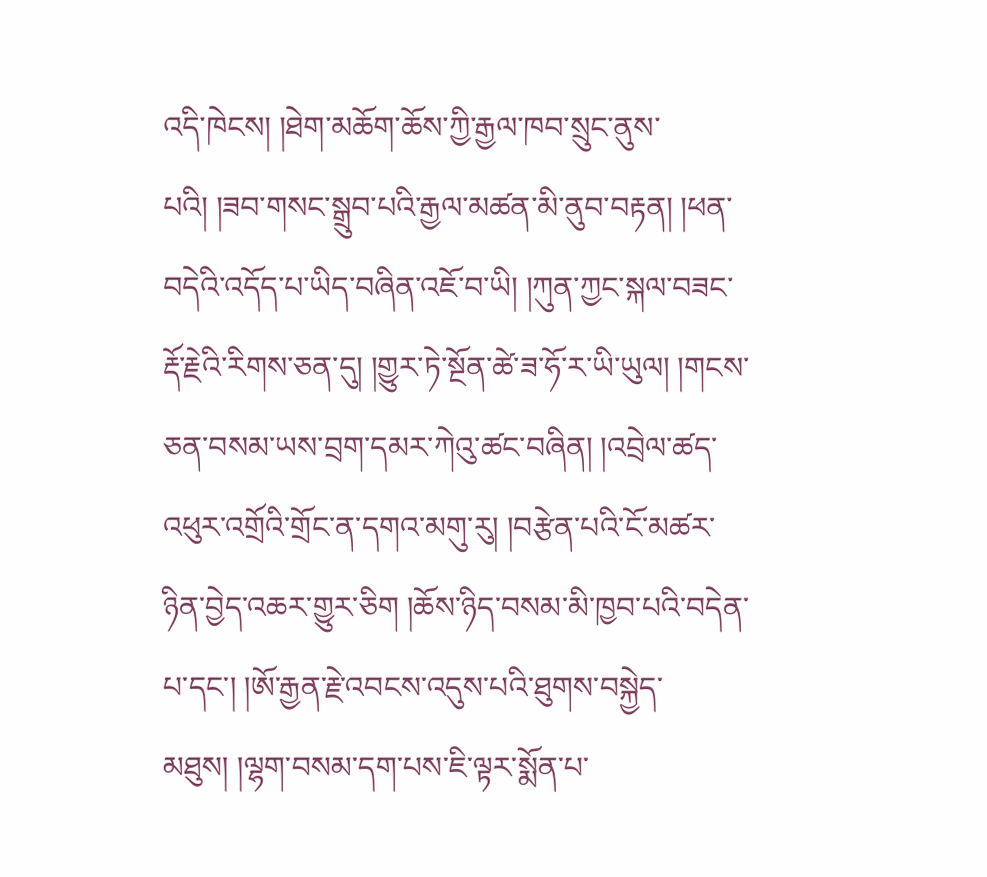འདི་ཁེངས། །ཐེག་མཆོག་ཆོས་ཀྱི་རྒྱལ་ཁབ་སྲུང་ནུས་པའི། །ཟབ་གསང་སྒྲུབ་པའི་རྒྱལ་མཚན་མི་ནུབ་བརྟན། །ཕན་བདེའི་འདོད་པ་ཡིད་བཞིན་འཇོ་བ་ཡི། །ཀུན་ཀྱང་སྐལ་བཟང་རྡོ་རྗེའི་རིགས་ཅན་དུ། །གྱུར་ཏེ་སྔོན་ཚེ་ཟ་ཧོ་ར་ཡི་ཡུལ། །གངས་ཅན་བསམ་ཡས་བྲག་དམར་ཀེའུ་ཚང་བཞིན། །འབྲེལ་ཚད་འཕུར་འགྲོའི་གྲོང་ན་དགའ་མགུ་རུ། །བརྩེན་པའི་ངོ་མཚར་ཉིན་བྱེད་འཆར་གྱུར་ཅིག །ཆོས་ཉིད་བསམ་མི་ཁྱབ་པའི་བདེན་པ་དང་། །ཨོ་རྒྱན་རྗེ་འབངས་འདུས་པའི་ཐུགས་བསྐྱེད་མཐུས། །ལྷག་བསམ་དག་པས་ཇི་ལྟར་སྨོན་པ་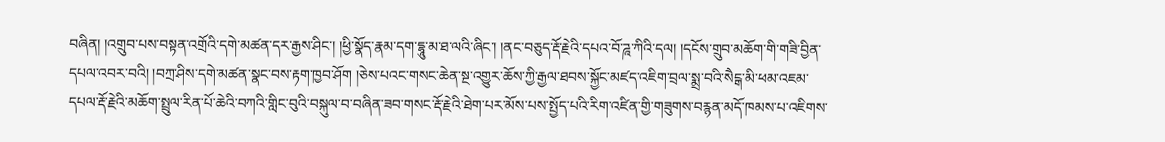བཞིན། །འགྲུབ་པས་བསྟན་འགྲོའི་དགེ་མཚན་དར་རྒྱས་ཤིང་། །ཕྱི་སྣོད་རྣམ་དག་དྷཱུ་མ་ཐ་ལའི་ཞིང་། །ནང་བཅུད་རྡོ་རྗེའི་དཔའ་བོ་ཌཱ་ཀིའི་དལ། །དངོས་གྲུབ་མཆོག་གི་གཟི་བྱིན་དཔལ་འབར་བའི། །བཀྲ་ཤིས་དགེ་མཚན་སྣང་བས་རྟག་ཁྱབ་ཤོག །ཅེས་པའང་གསང་ཆེན་སྔ་འགྱུར་ཆོས་ཀྱི་རྒྱལ་ཐབས་སྐྱོང་མཛད་འཇིག་བྲལ་སྨྲ་བའི་སཻངྒ་མི་ཕམ་འཇམ་དཔལ་རྡོ་རྗེའི་མཆོག་སྤྲུལ་རིན་པོ་ཆེའི་བཀའི་གླིང་བུའི་བསྐུལ་བ་བཞིན་ཟབ་གསང་རྡོ་རྗེའི་ཐེག་པར་མོས་པས་སྤྱོད་པའི་རིག་འཛིན་གྱི་གཟུགས་བརྙན་མདོ་ཁམས་པ་འཇིགས་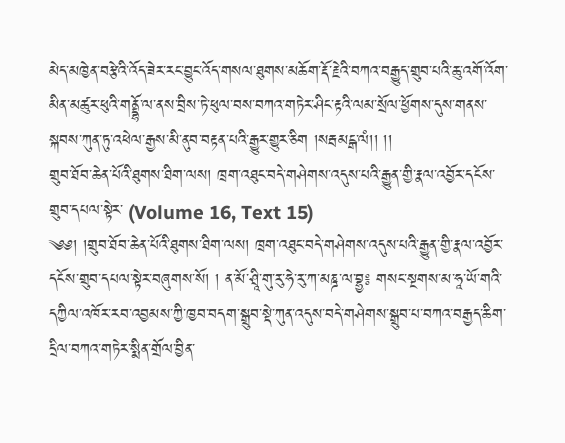མེད་མཁྱེན་བརྩེའི་འོད་ཟེར་རང་བྱུང་འོད་གསལ་ཐུགས་མཆོག་རྡོ་རྗེའི་བཀའ་བརྒྱུད་གྲུབ་པའི་ཆུ་འགོ་འོག་མིན་མཚུར་ཕུའི་གནྡྷོ་ལ་ནས་བྲིས་ཏེ་ཕུལ་བས་བཀའ་གཏེར་ཤིང་རྟའི་ལམ་སྲོལ་ཕྱོགས་དུས་གནས་སྐབས་ཀུན་ཏུ་འཕེལ་རྒྱས་མི་ནུབ་བརྟན་པའི་རྒྱུར་གྱུར་ཅིག །སརྦམངྒ་ལཾ།། །།
གྲུབ་ཐོབ་ཆེན་པོའི་ཐུགས་ཐིག་ལས། ཁྲག་འཐུང་བདེ་གཤེགས་འདུས་པའི་རྒྱུན་གྱི་རྣལ་འབྱོར་དངོས་གྲུབ་དཔལ་སྟེར་ (Volume 16, Text 15)
༄༅། །གྲུབ་ཐོབ་ཆེན་པོའི་ཐུགས་ཐིག་ལས། ཁྲག་འཐུང་བདེ་གཤེགས་འདུས་པའི་རྒྱུན་གྱི་རྣལ་འབྱོར་དངོས་གྲུབ་དཔལ་སྟེར་བཞུགས་སོ། ། ན་མོ་ཤྲཱི་གུ་རུ་ཧེ་རུ་ཀ་མཎྜ་ལ་བྷྱ༔ གསང་སྔགས་མ་ཧཱ་ཡོ་གའི་དཀྱིལ་འཁོར་རབ་འབྱམས་ཀྱི་ཁྱབ་བདག་སྒྲུབ་སྡེ་ཀུན་འདུས་བདེ་གཤེགས་སྒྲུབ་པ་བཀའ་བརྒྱད་ཆིག་དྲིལ་བཀའ་གཏེར་སྨིན་གྲོལ་བྱིན་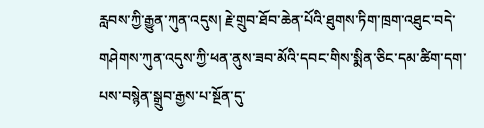རླབས་ཀྱི་རྒྱུན་ཀུན་འདུས། རྗེ་གྲུབ་ཐོབ་ཆེན་པོའི་ཐུགས་ཏིག་ཁྲག་འཐུང་བདེ་གཤེགས་ཀུན་འདུས་ཀྱི་ཕན་ནུས་ཟབ་མོའི་དབང་གིས་སྨིན་ཅིང་དམ་ཚིག་དག་པས་བསྙེན་སྒྲུབ་རྒྱས་པ་སྔོན་དུ་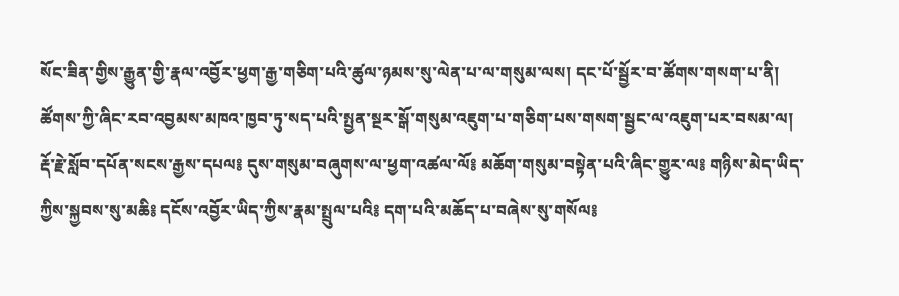སོང་ཟིན་གྱིས་རྒྱུན་གྱི་རྣལ་འབྱོར་ཕྱག་རྒྱ་གཅིག་པའི་ཚུལ་ཉམས་སུ་ལེན་པ་ལ་གསུམ་ལས། དང་པོ་སྦྱོར་བ་ཚོགས་གསག་པ་ནི། ཚོགས་ཀྱི་ཞིང་རབ་འབྱམས་མཁའ་ཁྱབ་ཏུ་སད་པའི་སྤྱན་སྔར་སྒོ་གསུམ་འཇུག་པ་གཅིག་པས་གསག་སྦྱང་ལ་འཇུག་པར་བསམ་ལ། རྡོ་རྗེ་སློབ་དཔོན་སངས་རྒྱས་དཔལ༔ དུས་གསུམ་བཞུགས་ལ་ཕྱག་འཚལ་ལོ༔ མཆོག་གསུམ་བསྟེན་པའི་ཞིང་གྱུར་ལ༔ གཉིས་མེད་ཡིད་ཀྱིས་སྐྱབས་སུ་མཆི༔ དངོས་འབྱོར་ཡིད་ཀྱིས་རྣམ་སྤྲུལ་པའི༔ དག་པའི་མཆོད་པ་བཞེས་སུ་གསོལ༔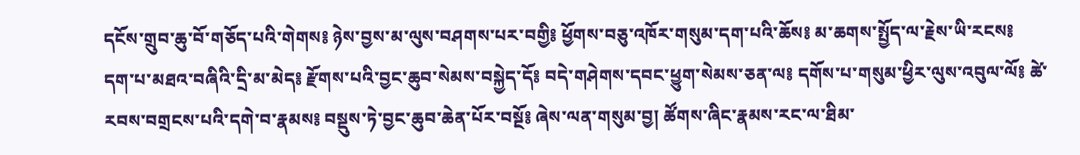དངོས་གྲུབ་ཆུ་བོ་གཅོད་པའི་གེགས༔ ཉེས་བྱས་མ་ལུས་བཤགས་པར་བགྱི༔ ཕྱོགས་བཅུ་འཁོར་གསུམ་དག་པའི་ཆོས༔ མ་ཆགས་སྤྱོད་ལ་རྗེས་ཡི་རངས༔ དག་པ་མཐའ་བཞིའི་དྲི་མ་མེད༔ རྫོགས་པའི་བྱང་ཆུབ་སེམས་བསྐྱེད་དོ༔ བདེ་གཤེགས་དབང་ཕྱུག་སེམས་ཅན་ལ༔ དགོས་པ་གསུམ་ཕྱིར་ལུས་འབུལ་ལོ༔ ཚེ་རབས་བགྲངས་པའི་དགེ་བ་རྣམས༔ བསྡུས་ཏེ་བྱང་ཆུབ་ཆེན་པོར་བསྔོ༔ ཞེས་ལན་གསུམ་བྱ། ཚོགས་ཞིང་རྣམས་རང་ལ་ཐིམ་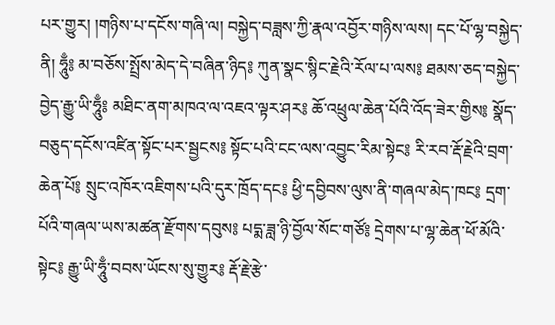པར་གྱུར། །གཉིས་པ་དངོས་གཞི་ལ། བསྐྱེད་བཟླས་ཀྱི་རྣལ་འབྱོར་གཉིས་ལས། དང་པོ་ལྷ་བསྐྱེད་ནི། ཧཱུྃ༔ མ་བཅོས་སྤྲོས་མེད་དེ་བཞིན་ཉིད༔ ཀུན་སྣང་སྙིང་རྗེའི་རོལ་པ་ལས༔ ཐམས་ཅད་བསྐྱེད་བྱེད་རྒྱུ་ཡི་ཧཱུྃ༔ མཐིང་ནག་མཁའ་ལ་འཇའ་ལྟར་ཤར༔ ཆོ་འཕྲུལ་ཆེན་པོའི་འོད་ཟེར་གྱིས༔ སྣོད་བཅུད་དངོས་འཛིན་སྟོང་པར་སྦྱངས༔ སྟོང་པའི་ངང་ལས་འབྱུང་རིམ་སྟེང༔ རི་རབ་རྡོ་རྗེའི་བྲག་ཆེན་པོ༔ སྲུང་འཁོར་འཇིགས་པའི་དུར་ཁྲོད་དང༔ ཕྱི་དབྱིབས་ལུས་ནི་གཞལ་མེད་ཁང༔ དྲག་པོའི་གཞལ་ཡས་མཚན་རྫོགས་དབུས༔ པདྨ་ཟླ་ཉི་བྱོལ་སོང་གཙོ༔ དྲེགས་པ་ལྷ་ཆེན་ཕོ་མོའི་སྟེང༔ རྒྱུ་ཡི་ཧཱུྃ་བབས་ཡོངས་སུ་གྱུར༔ རྡོ་རྗེ་རྩེ་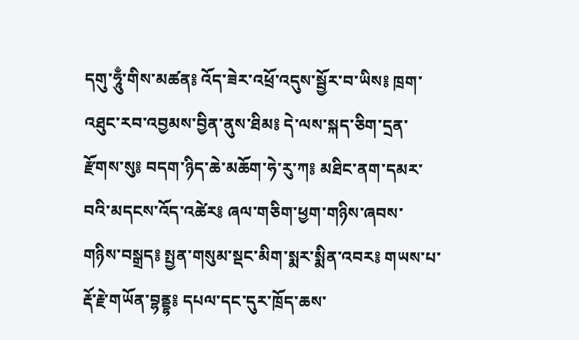དགུ་ཧཱུྃ་གིས་མཚན༔ འོད་ཟེར་འཕྲོ་འདུས་སྦྱོར་བ་ཡིས༔ ཁྲག་འཐུང་རབ་འབྱམས་བྱིན་ནུས་ཐིམ༔ དེ་ལས་སྐད་ཅིག་དྲན་རྫོགས་སུ༔ བདག་ཉིད་ཆེ་མཆོག་ཧེ་རུ་ཀ༔ མཐིང་ནག་དམར་བའི་མདངས་འོད་འཚེར༔ ཞལ་གཅིག་ཕྱག་གཉིས་ཞབས་གཉིས་བསྒྲད༔ སྤྱན་གསུམ་སྡང་མིག་སྨར་སྨིན་འབར༔ གཡས་པ་རྡོ་རྗེ་གཡོན་བྷནྡྷ༔ དཔལ་དང་དུར་ཁྲོད་ཆས་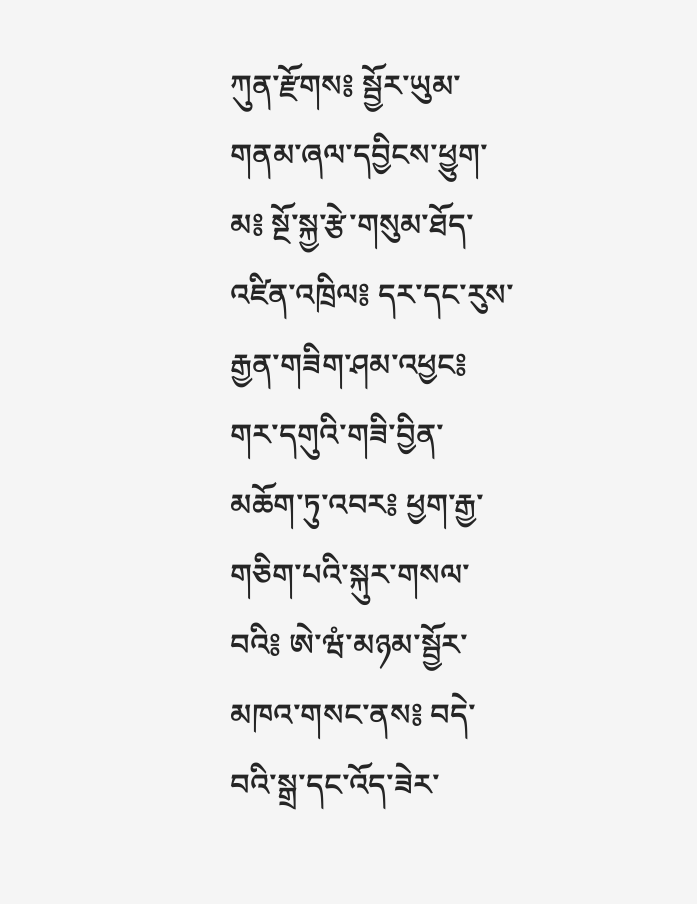ཀུན་རྫོགས༔ སྦྱོར་ཡུམ་གནམ་ཞལ་དབྱིངས་ཕྱུག་མ༔ སྔོ་སྐྱ་རྩེ་གསུམ་ཐོད་འཛིན་འཁྲིལ༔ དར་དང་རུས་རྒྱན་གཟིག་ཤམ་འཕྱང༔ གར་དགུའི་གཟི་བྱིན་མཆོག་ཏུ་འབར༔ ཕྱག་རྒྱ་གཅིག་པའི་སྐུར་གསལ་བའི༔ ཨེ་ཝཾ་མཉམ་སྦྱོར་མཁའ་གསང་ནས༔ བདེ་བའི་སྒྲ་དང་འོད་ཟེར་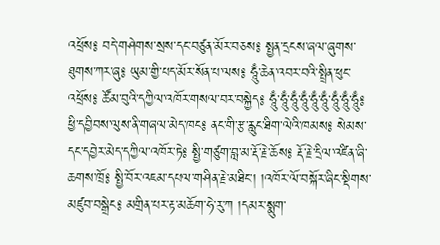འཕྲོས༔ བདེ་གཤེགས་སྲས་དང་བཙུན་མོར་བཅས༔ སྤྱན་དྲངས་ཞལ་ཞུགས་ཐུགས་ཀར་ཞུ༔ ཡུམ་གྱི་པད་མོར་སོན་པ་ལས༔ ཧཱུྃ་ཆེན་འབར་བའི་སྤྲིན་ཕུང་འཕྲོས༔ ཚོམ་བུའི་དཀྱིལ་འཁོར་གསལ་བར་བསྐྱེད༔ ཧཱུྃ་ཧཱུྃ་ཧཱུྃ་ཧཱུྃ་ཧཱུྃ་ཧཱུྃ་ཧཱུྃ་ཧཱུྃ་ཧཱུྃ༔ ཕྱི་དབྱིབས་ལུས་ནི་གཞལ་མེད་ཁང༔ ནང་གི་རྩ་རླུང་ཐིག་ལེའི་ཁམས༔ སེམས་དང་དབྱེར་མེད་དཀྱིལ་འཁོར་ཏེ༔ སྤྱི་གཙུག་བླ་མ་རྡོ་རྗེ་ཆོས༔ རྡོ་རྗེ་དྲིལ་འཛིན་ཞི་ཆགས་ཁྲོ༔ སྤྱི་བོར་འཇམ་དཔལ་གཤིན་རྗེ་མཐིང་། །འཁོར་ལོ་བསྐོར་ཞིང་སྡིགས་མཛུབ་བསྒྲེང༔ མགྲིན་པར་རྟ་མཆོག་ཧེ་རུ་ཀ །དམར་སྨུག་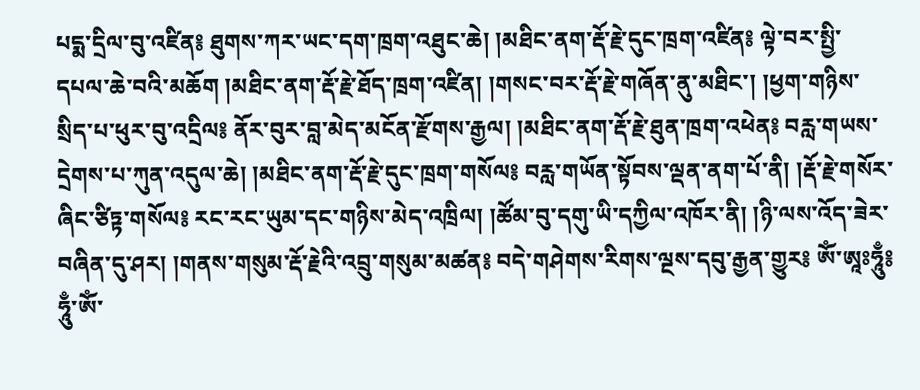པདྨ་དྲིལ་བུ་འཛིན༔ ཐུགས་ཀར་ཡང་དག་ཁྲག་འཐུང་ཆེ། །མཐིང་ནག་རྡོ་རྗེ་དུང་ཁྲག་འཛིན༔ ལྟེ་བར་སྤྱི་དཔལ་ཆེ་བའི་མཆོག །མཐིང་ནག་རྡོ་རྗེ་ཐོད་ཁྲག་འཛིན། །གསང་བར་རྡོ་རྗེ་གཞོན་ནུ་མཐིང་། །ཕྱག་གཉིས་སྲིད་པ་ཕུར་བུ་འདྲིལ༔ ནོར་བུར་བླ་མེད་མངོན་རྫོགས་རྒྱལ། །མཐིང་ནག་རྡོ་རྗེ་ཐུན་ཁྲག་འཕེན༔ བརླ་གཡས་དྲེགས་པ་ཀུན་འདུལ་ཆེ། །མཐིང་ནག་རྡོ་རྗེ་དུང་ཁྲག་གསོལ༔ བརླ་གཡོན་སྟོབས་ལྡན་ནག་པོ་ནི། །རྡོ་རྗེ་གསོར་ཞིང་ཙིཏྟ་གསོལ༔ རང་རང་ཡུམ་དང་གཉིས་མེད་འཁྲིལ། །ཚོམ་བུ་དགུ་ཡི་དཀྱིལ་འཁོར་ནི། །ཉི་ལས་འོད་ཟེར་བཞིན་དུ་ཤར། །གནས་གསུམ་རྡོ་རྗེའི་འབྲུ་གསུམ་མཚན༔ བདེ་གཤེགས་རིགས་ལྔས་དབུ་རྒྱན་གྱུར༔ ཨོཾ་ཨཱཿཧཱུྃ༔ ཧཱུྃ་ཨོཾ་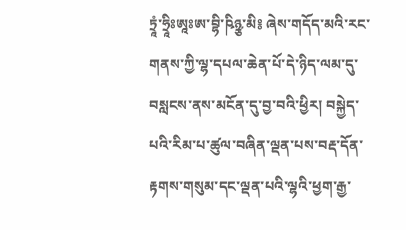ཏྲཱཾ་ཧྲཱིཿཨཱཿཨ་བྷི་ཥིཉྩ་མི༔ ཞེས་གདོད་མའི་རང་གནས་ཀྱི་ལྷ་དཔལ་ཆེན་པོ་དེ་ཉིད་ལམ་དུ་བསླངས་ནས་མངོན་དུ་བྱ་བའི་ཕྱིར། བསྐྱེད་པའི་རིམ་པ་ཚུལ་བཞིན་ལྡན་པས་བརྡ་དོན་རྟགས་གསུམ་དང་ལྡན་པའི་ལྷའི་ཕྱག་རྒྱ་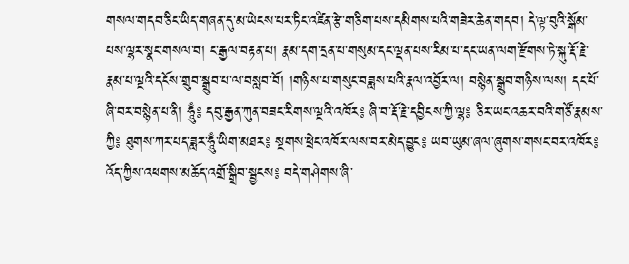གསལ་གདབ་ཅིང་ཡིད་གཞན་དུ་མ་ཡེངས་པར་ཏིང་འཛིན་རྩེ་གཅིག་པས་དམིགས་པའི་གཟེར་ཆེན་གདབ། དེ་ལྟ་བུའི་སྒོམ་པས་ལྷར་སྣང་གསལ་བ། ང་རྒྱལ་བརྟན་པ། རྣམ་དག་དྲན་པ་གསུམ་དང་ལྡན་པས་རིམ་པ་དང་ཡན་ལག་རྫོགས་ཏེ་སྐུ་རྡོ་རྗེ་རྣམ་པ་ལྔའི་དངོས་གྲུབ་སྒྲུབ་པ་ལ་བསླབ་བོ། །གཉིས་པ་གསུང་བཟླས་པའི་རྣལ་འབྱོར་ལ། བསྙེན་སྒྲུབ་གཉིས་ལས། དང་པོ་ཞི་བར་བསྙེན་པ་ནི། ཧཱུྃ༔ དབུ་རྒྱན་ཀུན་བཟང་རིགས་ལྔའི་འཁོར༔ ཞི་བ་རྡོ་རྗེ་དབྱིངས་ཀྱི་ལྷ༔ ཅིར་ཡང་འཆར་བའི་གཙོ་རྣམས་ཀྱི༔ ཐུགས་ཀར་པད་ཟླར་ཧཱུྃ་ཡིག་མཐར༔ སྔགས་ཕྲེང་འཁོར་ལས་བར་མེད་བྱུང༔ ཡབ་ཡུམ་ཞལ་ཞུགས་གསང་བར་འཁོར༔ འོད་ཀྱིས་འཕགས་མཆོད་འགྲོ་སྒྲིབ་སྦྱངས༔ བདེ་གཤེགས་ཞི་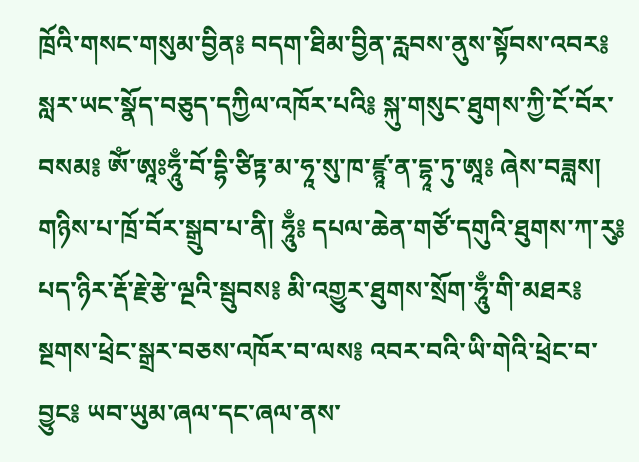ཁྲོའི་གསང་གསུམ་བྱིན༔ བདག་ཐིམ་བྱིན་རླབས་ནུས་སྟོབས་འབར༔ སླར་ཡང་སྣོད་བཅུད་དཀྱིལ་འཁོར་པའི༔ སྐུ་གསུང་ཐུགས་ཀྱི་ངོ་བོར་བསམ༔ ཨོཾ་ཨཱཿཧཱུྃ་བོ་དྷི་ཙིཏྟ་མ་ཧཱ་སུ་ཁ་ཛྙཱ་ན་དྷཱ་ཏུ་ཨཱ༔ ཞེས་བཟླས། གཉིས་པ་ཁྲོ་བོར་སྒྲུབ་པ་ནི། ཧཱུྃ༔ དཔལ་ཆེན་གཙོ་དགུའི་ཐུགས་ཀ་རུ༔ པད་ཉིར་རྡོ་རྗེ་རྩེ་ལྔའི་སྦུབས༔ མི་འགྱུར་ཐུགས་སྲོག་ཧཱུྃ་གི་མཐར༔ སྔགས་ཕྲེང་སྒྲར་བཅས་འཁོར་བ་ལས༔ འབར་བའི་ཡི་གེའི་ཕྲེང་བ་བྱུང༔ ཡབ་ཡུམ་ཞལ་དང་ཞལ་ནས་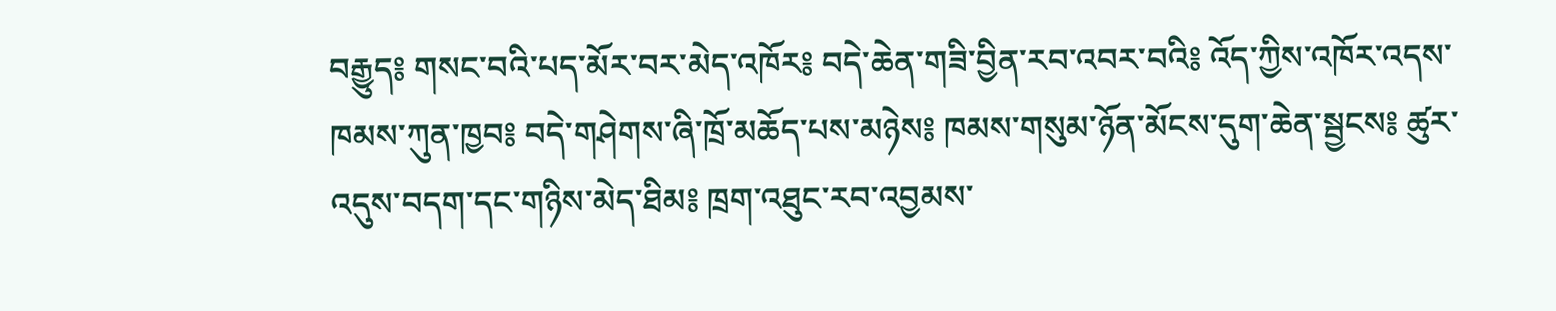བརྒྱུད༔ གསང་བའི་པད་མོར་བར་མེད་འཁོར༔ བདེ་ཆེན་གཟི་བྱིན་རབ་འབར་བའི༔ འོད་ཀྱིས་འཁོར་འདས་ཁམས་ཀུན་ཁྱབ༔ བདེ་གཤེགས་ཞི་ཁྲོ་མཆོད་པས་མཉེས༔ ཁམས་གསུམ་ཉོན་མོངས་དུག་ཆེན་སྦྱངས༔ ཚུར་འདུས་བདག་དང་གཉིས་མེད་ཐིམ༔ ཁྲག་འཐུང་རབ་འབྱམས་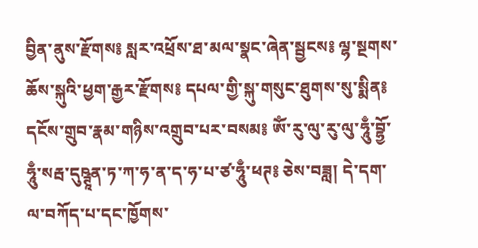བྱིན་ནུས་རྫོགས༔ སླར་འཕྲོས་ཐ་མལ་སྣང་ཞེན་སྦྱངས༔ ལྷ་སྔགས་ཆོས་སྐུའི་ཕྱག་རྒྱར་རྫོགས༔ དཔལ་གྱི་སྐུ་གསུང་ཐུགས་སུ་སྨིན༔ དངོས་གྲུབ་རྣམ་གཉིས་འགྲུབ་པར་བསམ༔ ཨོཾ་རུ་ལུ་རུ་ལུ་ཧཱུྃ་བྷྱོ་ཧཱུྃ་སརྦ་དུཥྚཱན་ཏ་ཀ་ཧ་ན་ད་ཧ་པ་ཙ་ཧཱུྃ་ཕཊ༔ ཅེས་བཟླ། དེ་དག་ལ་བཀོད་པ་དང་ཁྱོགས་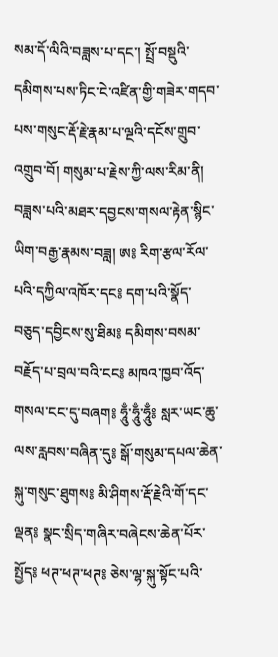སམ་དོ་ལིའི་བཟླས་པ་དང་། སྤྲོ་བསྡུའི་དམིགས་པས་ཏིང་ངེ་འཛིན་གྱི་གཟེར་གདབ་པས་གསུང་རྡོ་རྗེ་རྣམ་པ་ལྔའི་དངོས་གྲུབ་འགྲུབ་བོ། གསུམ་པ་རྗེས་ཀྱི་ལས་རིམ་ནི། བཟླས་པའི་མཐར་དབྱངས་གསལ་རྟེན་སྙིང་ཡིག་བརྒྱ་རྣམས་བཟླ། ཨ༔ རིག་རྩལ་རོལ་པའི་དཀྱིལ་འཁོར་དང༔ དག་པའི་སྣོད་བཅུད་དབྱིངས་སུ་ཐིམ༔ དམིགས་བསམ་བརྗོད་པ་བྲལ་བའི་ངང༔ མཁའ་ཁྱབ་འོད་གསལ་ངང་དུ་བཞག༔ ཧཱུྃ་ཧཱུྃ་ཧཱུྃ༔ སླར་ཡང་ཆུ་ལས་རླབས་བཞིན་དུ༔ སྒོ་གསུམ་དཔལ་ཆེན་སྐུ་གསུང་ཐུགས༔ མི་ཤིགས་རྡོ་རྗེའི་གོ་དང་ལྡན༔ སྣང་སྲིད་གཞིར་བཞེངས་ཆེན་པོར་སྤྱོད༔ ཕཊ་ཕཊ་ཕཊ༔ ཅེས་ལྷ་སྐུ་སྟོང་པའི་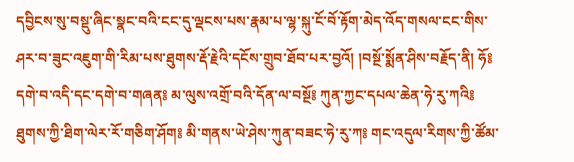དབྱིངས་སུ་བསྡུ་ཞིང་སྣང་བའི་ངང་དུ་ལྡངས་པས་རྣམ་པ་ལྷ་སྐུ་ངོ་བོ་རྟོག་མེད་འོད་གསལ་ངང་གིས་ཤར་བ་ཟུང་འཇུག་གི་རིམ་པས་ཐུགས་རྡོ་རྗེའི་དངོས་གྲུབ་ཐོབ་པར་བྱའོ། །བསྔོ་སྨོན་ཤིས་བརྗོད་ནི། ཧོ༔ དགེ་བ་འདི་དང་དགེ་བ་གཞན༔ མ་ལུས་འགྲོ་བའི་དོན་ལ་བསྔོ༔ ཀུན་ཀྱང་དཔལ་ཆེན་ཧེ་རུ་ཀའི༔ ཐུགས་ཀྱི་ཐིག་ལེར་རོ་གཅིག་ཤོག༔ མི་གནས་ཡེ་ཤེས་ཀུན་བཟང་ཧེ་རུ་ཀ༔ གང་འདུལ་རིགས་ཀྱི་ཚོམ་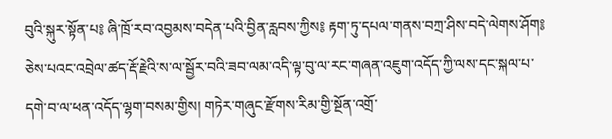བུའི་སྐུར་སྟོན་པ༔ ཞི་ཁྲོ་རབ་འབྱམས་བདེན་པའི་བྱིན་རླབས་ཀྱིས༔ རྟག་ཏུ་དཔལ་གནས་བཀྲ་ཤིས་བདེ་ལེགས་ཤོག༔ ཅེས་པའང་འབྲེལ་ཚད་རྡོ་རྗེའི་ས་ལ་སྦྱོར་བའི་ཟབ་ལམ་འདི་ལྟ་བུ་ལ་རང་གཞན་འཇུག་འདོད་ཀྱི་ལས་དང་སྐལ་པ་དགེ་བ་ལ་ཕན་འདོད་ལྷག་བསམ་གྱིས། གཏེར་གཞུང་རྫོགས་རིམ་གྱི་སྔོན་འགྲོ་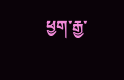ཕྱག་རྒྱ་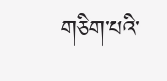གཅིག་པའི་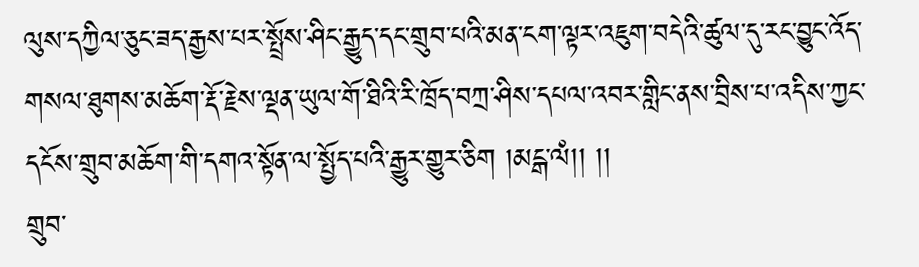ལུས་དཀྱིལ་ཅུང་ཟད་རྒྱས་པར་སྤྲོས་ཤིང་རྒྱུད་དང་གྲུབ་པའི་མན་ངག་ལྟར་འཇུག་བདེའི་ཚུལ་དུ་རང་བྱུང་འོད་གསལ་ཐུགས་མཆོག་རྡོ་རྗེས་ལྡན་ཡུལ་གོ་ཐིའི་རི་ཁྲོད་བཀྲ་ཤིས་དཔལ་འབར་གླིང་ནས་བྲིས་པ་འདིས་ཀྱང་དངོས་གྲུབ་མཆོག་གི་དགའ་སྟོན་ལ་སྤྱོད་པའི་རྒྱུར་གྱུར་ཅིག །མངྒ་ལཾ།། །།
གྲུབ་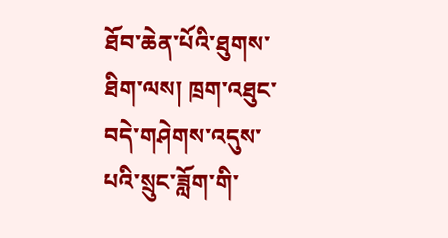ཐོབ་ཆེན་པོའི་ཐུགས་ཐིག་ལས། ཁྲག་འཐུང་བདེ་གཤེགས་འདུས་པའི་སྲུང་ཟློག་གི་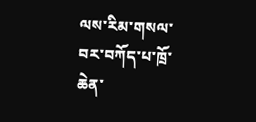ལས་རིམ་གསལ་བར་བཀོད་པ་ཁྲོ་ཆེན་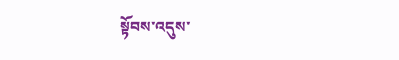སྟོབས་འདུས་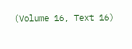(Volume 16, Text 16)